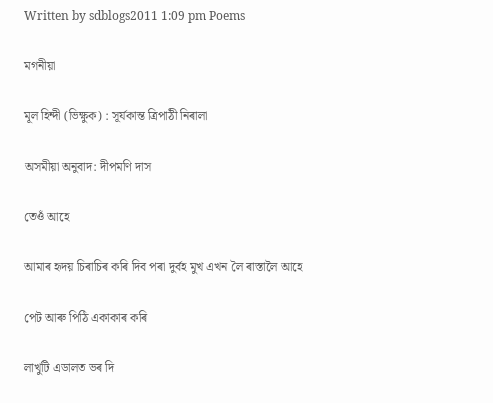Written by sdblogs2011 1:09 pm Poems

মগনীয়া

মূল হিন্দী (ভিক্ষুক) : সূৰ্যকান্ত ত্ৰিপাঠী নিৰালা

অসমীয়া অনুবাদ: দীপমণি দাস

তেওঁ আহে

আমাৰ হৃদয় চিৰাচিৰ কৰি দিব পৰা দুৰ্বহ মুখ এখন লৈ ৰাস্তালৈ আহে

পেট আৰু পিঠি একাকাৰ কৰি

লাখুটি এডালত ভৰ দি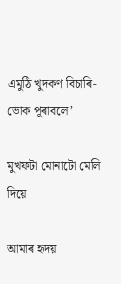এমুঠি খুদকণ বিচাৰি- ভোক পূৰাবলে’

মুখফটা মোনাটো মেলি দিয়ে

আমাৰ হৃদয়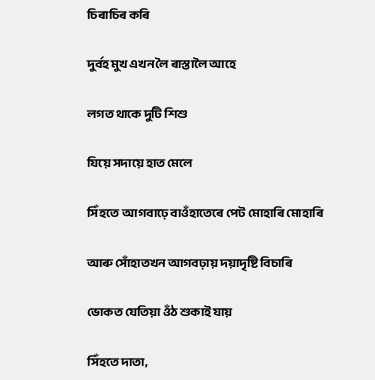চিৰাচিৰ কৰি

দুৰ্বহ মুখ এখন লৈ ৰাস্তালৈ আহে

লগত থাকে দুটি শিশু

যিয়ে সদায়ে হাত মেলে

সিঁহতে  আগবাঢ়ে বাওঁহাতেৰে পেট মোহাৰি মোহাৰি

আৰু সোঁহাতখন আগবঢ়ায় দয়াদৃষ্টি বিচাৰি

ভোকত যেতিয়া ওঁঠ শুকাই যায়

সিঁহতে দাতা,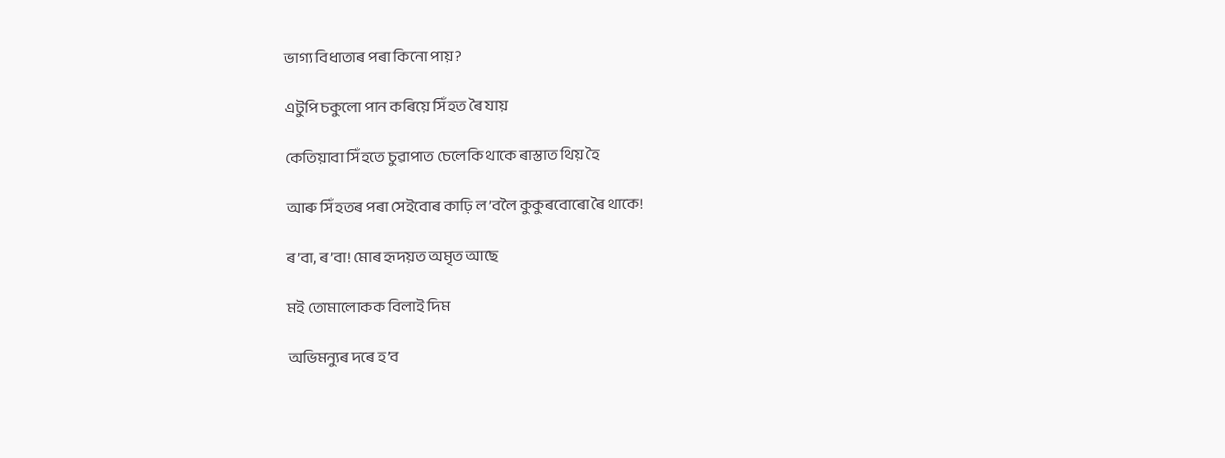ভাগ্য বিধাতাৰ পৰা কিনো পায়?

এটুপি চকুলো পান কৰিয়ে সিঁহত ৰৈ যায়

কেতিয়াবা সিঁহতে চুৱাপাত চেলেকি থাকে ৰাস্তাত থিয় হৈ

আৰু সিঁহতৰ পৰা সেইবোৰ কাঢ়ি ল’বলৈ কুকুৰবোৰো ৰৈ থাকে!

ৰ’বা, ৰ’বা! মোৰ হৃদয়ত অমৃত আছে

মই তোমালোকক বিলাই দিম

অভিমন্যুৰ দৰে হ’ব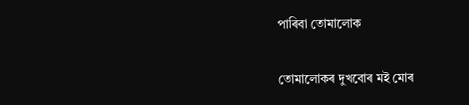পাৰিবা তোমালোক

তোমালোকৰ দুখবোৰ মই মোৰ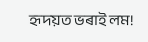হৃদয়ত ভৰাই লম!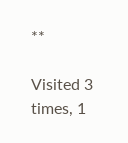**

Visited 3 times, 1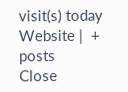visit(s) today
Website |  + posts
Close